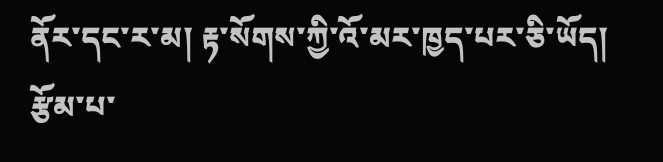ནོར་དང་ར་མ། རྟ་སོགས་ཀྱི་འོ་མར་ཁྱད་པར་ཅི་ཡོད།
རྩོམ་པ་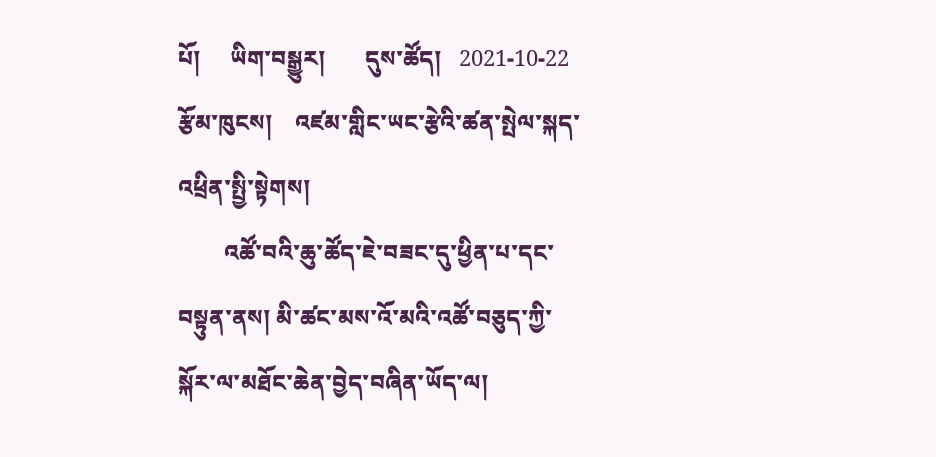པོ།     ཡིག་བསྒྱུར།       དུས་ཚོད།   2021-10-22   རྩོམ་ཁུངས།    འཛམ་གླིང་ཡང་རྩེའི་ཚན་སྤེལ་སྐད་འཕྲིན་སྤྱི་སྟེགས།
        འཚོ་བའི་ཆུ་ཚོད་ཇེ་བཟང་དུ་ཕྱིན་པ་དང་བསྟུན་ནས། མི་ཚང་མས་འོ་མའི་འཚོ་བཅུད་ཀྱི་སྐོར་ལ་མཐོང་ཆེན་བྱེད་བཞིན་ཡོད་ལ།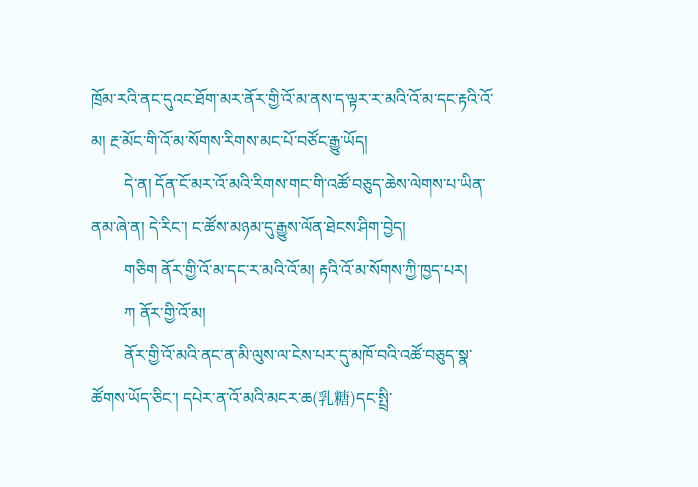ཁྲོམ་རའི་ནང་དུའང་ཐོག་མར་ནོར་གྱི་འོ་མ་ནས་ད་ལྟར་ར་མའི་འོ་མ་དང་རྟའི་འོ་མ། རྔ་མོང་གི་འོ་མ་སོགས་རིགས་མང་པོ་བཙོང་རྒྱུ་ཡོད།
        དེ་ན། དོན་ངོ་མར་འོ་མའི་རིགས་གང་གི་འཚོ་བཅུད་ཆེས་ལེགས་པ་ཡིན་ནམ་ཞེ་ན། དེ་རིང་། ང་ཚོས་མཉམ་དུ་རྒྱུས་ལོན་ཐེངས་ཤིག་བྱེད།
        གཅིག ནོར་གྱི་འོ་མ་དང་ར་མའི་འོ་མ། རྟའི་འོ་མ་སོགས་ཀྱི་ཁྱད་པར།
        ཀ ནོར་གྱི་འོ་མ།
        ནོར་གྱི་འོ་མའི་ནང་ན་མི་ལུས་ལ་ངེས་པར་དུ་མཁོ་བའི་འཚོ་བཅུད་སྣ་ཚོགས་ཡོད་ཅིང་། དཔེར་ན་འོ་མའི་མངར་ཆ(乳糖)དང་སྤྲི་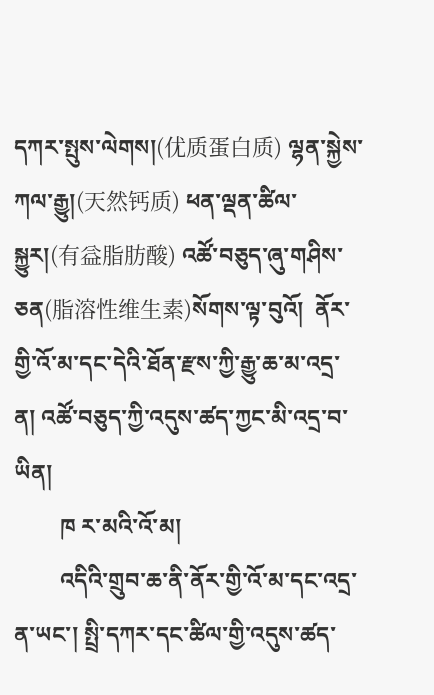དཀར་སྤུས་ལེགས།(优质蛋白质) ལྷན་སྐྱེས་ཀལ་རྒྱུ།(天然钙质) ཕན་ལྡན་ཚིལ་སྐྱུར།(有益脂肪酸) འཚོ་བཅུད་ཞུ་གཤིས་ཅན(脂溶性维生素)སོགས་ལྟ་བུའོ།  ནོར་གྱི་འོ་མ་དང་དེའི་ཐོན་རྫས་ཀྱི་རྒྱུ་ཆ་མ་འདྲ་ན། འཚོ་བཅུད་ཀྱི་འདུས་ཚད་ཀྱང་མི་འདྲ་བ་ཡིན།
        ཁ ར་མའི་འོ་མ།
        འདིའི་གྲུབ་ཆ་ནི་ནོར་གྱི་འོ་མ་དང་འདྲ་ན་ཡང་། སྤྲི་དཀར་དང་ཚིལ་གྱི་འདུས་ཚད་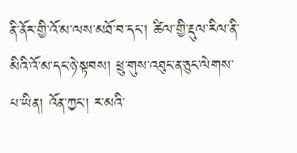ནི་ནོར་གྱི་འོ་མ་ལས་མཐོ་བ་དང་། ཚིལ་གྱི་རྡུལ་རིལ་ནི་མིའི་འོ་མ་དང་ཉེ་སྟབས། ཕྲུ་གུས་འཐུང་ན་ཅུང་ལེགས་པ་ཡིན། འོན་ཀྱང་། ར་མའི་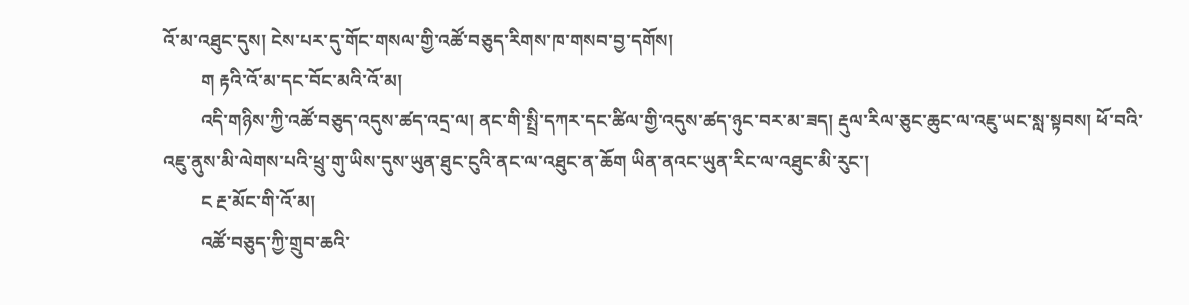འོ་མ་འཐུང་དུས། ངེས་པར་དུ་གོང་གསལ་གྱི་འཚོ་བཅུད་རིགས་ཁ་གསབ་བྱ་དགོས།
        ག རྟའི་འོ་མ་དང་བོང་མའི་འོ་མ།
        འདི་གཉིས་ཀྱི་འཚོ་བཅུད་འདུས་ཚད་འདྲ་ལ། ནང་གི་སྤྲི་དཀར་དང་ཚིལ་གྱི་འདུས་ཚད་ཉུང་བར་མ་ཟད། རྡུལ་རིལ་ཅུང་ཆུང་ལ་འཇུ་ཡང་སླ་སྟབས། ཕོ་བའི་འཇུ་ནུས་མི་ལེགས་པའི་ཕྲུ་གུ་ཡིས་དུས་ཡུན་ཐུང་ངུའི་ནང་ལ་འཐུང་ན་ཆོག ཡིན་ནའང་ཡུན་རིང་ལ་འཐུང་མི་རུང་།
        ང རྔ་མོང་གི་འོ་མ།
        འཚོ་བཅུད་ཀྱི་གྲུབ་ཆའི་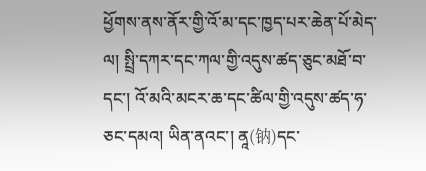ཕྱོགས་ནས་ནོར་གྱི་འོ་མ་དང་ཁྱད་པར་ཆེན་པོ་མེད་ལ། སྤྲི་དཀར་དང་ཀལ་གྱི་འདུས་ཚད་ཅུང་མཐོ་བ་དང་། འོ་མའི་མངར་ཆ་དང་ཚིལ་གྱི་འདུས་ཚད་ཧ་ཅང་དམའ། ཡིན་ནའང་། ནཱ(钠)དང་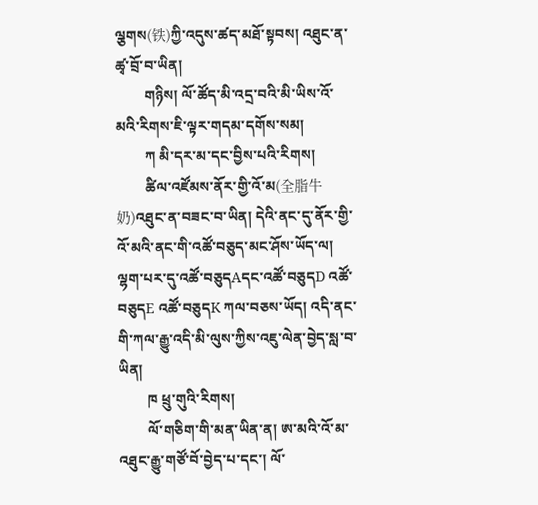ལྕགས(铁)ཀྱི་འདུས་ཚད་མཐོ་སྟབས། འཐུང་ན་ཚྭ་བྲོ་བ་ཡིན།
        གཉིས། ལོ་ཚོད་མི་འདྲ་བའི་མི་ཡིས་འོ་མའི་རིགས་ཇི་ལྟར་གདམ་དགོས་སམ།
        ཀ མི་དར་མ་དང་བྱིས་པའི་རིགས།
        ཚིལ་འཛོམས་ནོར་གྱི་འོ་མ(全脂牛奶)འཐུང་ན་བཟང་བ་ཡིན། དེའི་ནང་དུ་ནོར་གྱི་འོ་མའི་ནང་གི་འཚོ་བཅུད་མང་ཤོས་ཡོད་ལ། ལྷག་པར་དུ་འཚོ་བཅུདAདང་འཚོ་བཅུདD འཚོ་བཅུདE འཚོ་བཅུདK ཀལ་བཅས་ཡོད། འདི་ནང་གི་ཀལ་རྒྱུ་འདི་མི་ལུས་ཀྱིས་འཇུ་ལེན་བྱེད་སླ་བ་ཡིན།
        ཁ ཕྲུ་གུའི་རིགས།
        ལོ་གཅིག་གི་མན་ཡིན་ན། ཨ་མའི་འོ་མ་འཐུང་རྒྱུ་གཙོ་བོ་བྱེད་པ་དང་། ལོ་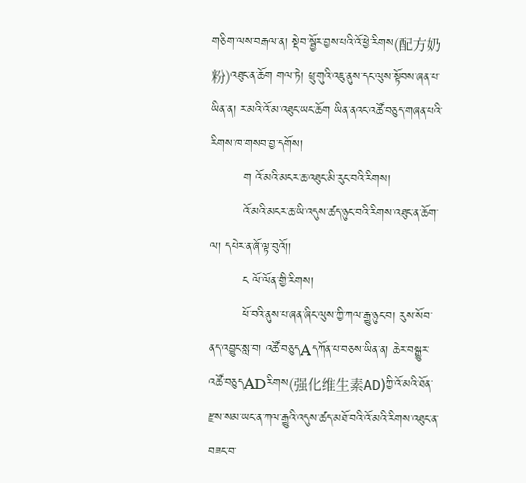གཅིག་ལས་བརྒལ་ན། སྡེབ་སྦྱོར་བྱས་པའི་འོ་ཕྱེ་རིགས(配方奶粉)འཐུང་ན་ཆོག གལ་ཏེ། ཕྲུ་གུའི་འཇུ་ནུས་དང་ལུས་སྟོབས་ཞན་པ་ཡིན་ན། ར་མའི་འོ་མ་འཐུང་ཡང་ཆོག ཡིན་ནའང་འཚོ་བཅུད་གཞན་པའི་རིགས་ཁ་གསབ་བྱ་དགོས།
        ག འོ་མའི་མངར་ཆ་འཐུང་མི་རུང་བའི་རིགས།
        འོ་མའི་མངར་ཆ་ཡི་འདུས་ཚད་ཉུང་བའི་རིགས་འཐུང་ན་ཆོག་ལ། དཔེར་ན་ཞོ་ལྟ་བུའོ།།
        ང ལོ་ལོན་གྱི་རིགས།
        ཕོ་བའི་ནུས་པ་ཞན་ཞིང་ལུས་ཀྱི་ཀལ་རྒྱུ་ཉུང་བ། རུས་སོབ་ནད་འབྱུང་སླ་བ། འཚོ་བཅུདAདཀོན་པ་བཅས་ཡིན་ན། ཆེར་བསྒྱུར་འཚོ་བཅུདADརིགས(强化维生素AD)ཀྱི་འོ་མའི་ཐོན་རྫས་སམ་ཡང་ན་ཀལ་རྒྱུའི་འདུས་ཚད་མཐོ་བའི་འོ་མའི་རིགས་འཐུང་ན་བཟང་བ་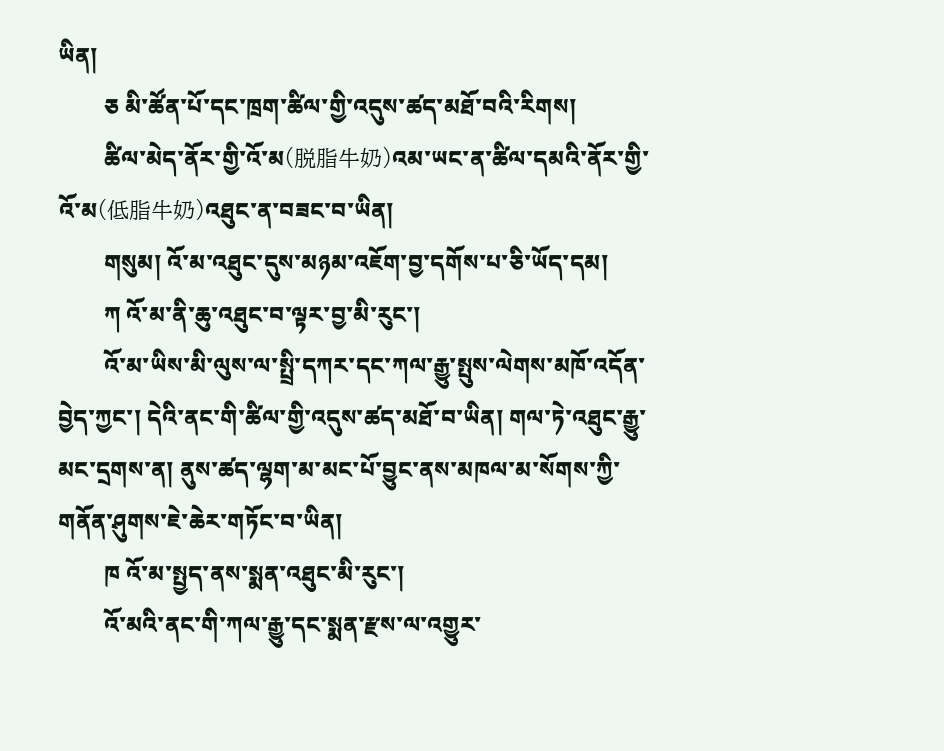ཡིན།
        ཅ མི་ཚོན་པོ་དང་ཁྲག་ཚིལ་གྱི་འདུས་ཚད་མཐོ་བའི་རིགས།
        ཚིལ་མེད་ནོར་གྱི་འོ་མ(脱脂牛奶)འམ་ཡང་ན་ཚིལ་དམའི་ནོར་གྱི་འོ་མ(低脂牛奶)འཐུང་ན་བཟང་བ་ཡིན།
        གསུམ། འོ་མ་འཐུང་དུས་མཉམ་འཇོག་བྱ་དགོས་པ་ཅི་ཡོད་དམ།
        ཀ འོ་མ་ནི་ཆུ་འཐུང་བ་ལྟར་བྱ་མི་རུང་།
        འོ་མ་ཡིས་མི་ལུས་ལ་སྤྲི་དཀར་དང་ཀལ་རྒྱུ་སྤུས་ལེགས་མཁོ་འདོན་བྱེད་ཀྱང་། དེའི་ནང་གི་ཚིལ་གྱི་འདུས་ཚད་མཐོ་བ་ཡིན། གལ་ཏེ་འཐུང་རྒྱུ་མང་དྲགས་ན། ནུས་ཚད་ལྷག་མ་མང་པོ་བྱུང་ནས་མཁལ་མ་སོགས་ཀྱི་གནོན་ཤུགས་ཇེ་ཆེར་གཏོང་བ་ཡིན།
        ཁ འོ་མ་སྤྱད་ནས་སྨན་འཐུང་མི་རུང་།
        འོ་མའི་ནང་གི་ཀལ་རྒྱུ་དང་སྨན་རྫས་ལ་འགྱུར་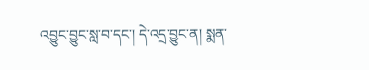འབྱུང་བྱུང་སླ་བ་དང་། དེ་འདྲ་བྱུང་ན། སྨན་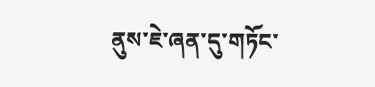ནུས་ཇེ་ཞན་དུ་གཏོང་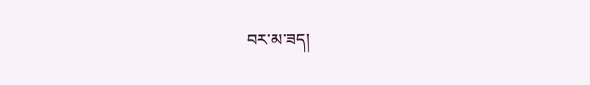བར་མ་ཟད།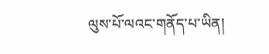ལུས་པོ་ལའང་གནོད་པ་ཡིན།